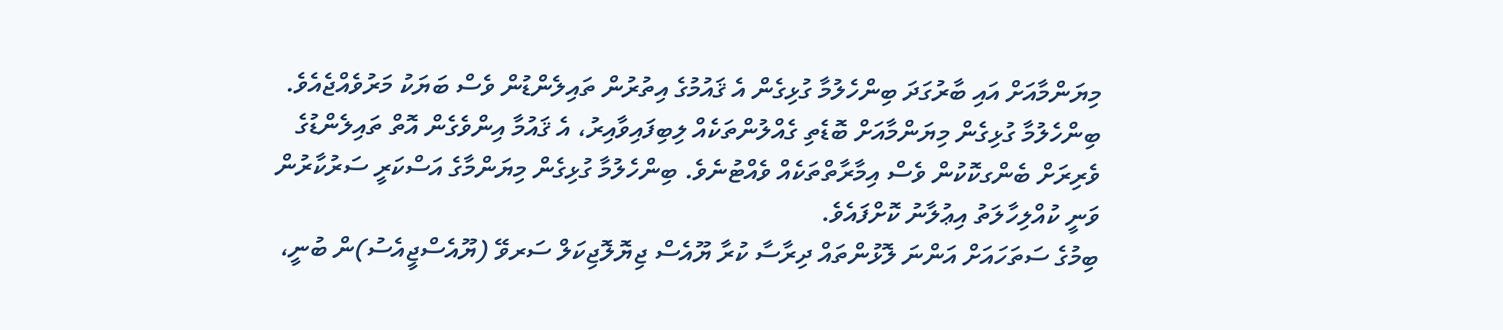މިޔަންމާއަށް އައި ބާރުގަދަ ބިންހެލުމާ ގުޅިގެން އެ ޤައުމުގެ އިތުރުން ތައިލެންޑުން ވެސް ބަޔަކު މަރުވެއްޖެއެވެ. ބިންހެލުމާ ގުޅިގެން މިޔަންމާއަށް ބޮޑެތި ގެއްލުންތަކެއް ލިބިފައިވާއިރު، އެ ޤައުމާ އިންވެގެން އޮތް ތައިލެންޑުގެ ވެރިރަށް ބެންގކޮކުން ވެސް އިމާރާތްތަކެއް ވެއްޓުނެވެ. ބިންހެލުމާ ގުޅިގެން މިޔަންމާގެ އަސްކަރީ ސަރުކާރުން ވަނީ ކުއްލިހާލަތު އިޢުލާނު ކޮށްފައެވެ.
ބިމުގެ ސަތަހައަށް އަންނަ ލޮޅުންތައް ދިރާސާ ކުރާ ޔޫއެސް ޖިޔޮލޮޖިކަލް ސަރވޭ (ޔޫއެސްޖީއެސު)ން ބުނީ،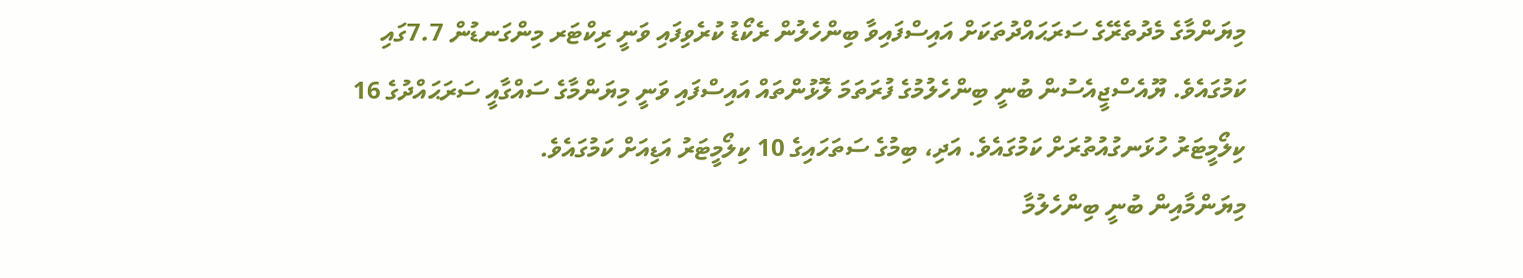މިޔަންމާގެ މެދުތެރޭގެ ސަރަޙައްދުތަކަށް އައިސްފައިވާ ބިންހެލުން ރެކޯޑު ކުރެވިފައި ވަނީ ރިކްޓަރ މިންގަނޑުން 7.7ގައި ކަމުގައެވެ. ޔޫއެސްޖީއެސުން ބުނީ ބިންހެލުމުގެ ފުރަތަމަ ލޮޅުންތައް އައިސްފައި ވަނީ މިޔަންމާގެ ސައްގާއީ ސަރަޙައްދުގެ 16 ކިލޯމީޓަރު ހުޅަނގުއުތުރަށް ކަމުގައެވެ. އަދި، ބިމުގެ ސަތަހައިގެ 10 ކިލޯމީޓަރު އަޑިއަށް ކަމުގައެވެ.
މިޔަންމާއިން ބުނީ ބިންހެލުމާ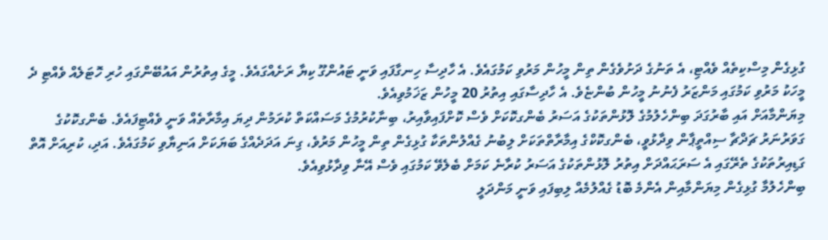ގުޅިގެން މިސްކިތެއް ވެއްޓި، އެ ތަނުގެ ދަށުވެގެން ތިން މީހުން މަރުވި ކަމުގައެވެ. އެ ހާދިސާ ހިނގާފައި ވަނީ ޓައުންގޫ ކިޔާ ރަށެއްގައެވެ. މީގެ އިތުރުން އައުބޭންގައި ހުރި ހޮޓަލެއް ވެއްޓި ދެ މީހަކު މަރުވި ކަމުގައި މަންޒަރު ފެނުނު މީހުން ބުންޏެވެ. އެ ހާދިސާގައި އިތުރު 20 މީހުން ޒަޚަމުވިއެވެ.
މިޔަންމާއަށް އައި ބާރުގަދަ ބިންހެލުމުގެ ލޮޅުންތަކުގެ އަސަރު ބެންގކޮކަށް ވެސް ކޮށްފައިވާއިރު، ބިނާކުރުމުގެ މަސައްކަތް ކުރަމުން ދިޔަ އިމާރާތެއް ވަނީ ވެއްޓިފައެވެ. ބެންގކޮކުގެ ގަވަރުނަރު ޗަދްޗާ ސިއްތީޕާން ވިދާޅުވީ، ބެންގކޮކްގެ އިމާރާތްތަކަށް ލިބުނު ގެއްލުންތަކާ ގުޅިގެން ތިން މީހުން މަރުވެ، ގިނަ އަދަދެއްގެ ބަޔަކަށް އަނިޔާވި ކަމުގައެވެ. އަދި، ކުރިއަށް އޮތް ގަޑިއިރުތަކުގެ ތެރޭގައި އެ ސަރަޙައްދަށް އިތުރު ލޮޅުންތަކުގެ އަސަރު ކުރާނެ ކަމަށް ބެލެވޭ ކަމުގައި ވެސް އޭނާ ވިދާޅުވިއެވެ.
ބިންހެލުމާ ގުޅިގެން މިޔަންމާއިން އެންމެ ބޮޑު ގެއްލުމެއް ލިބިފައި ވަނީ މަންދަލީ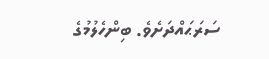ސަރަޙައްދަށެވެ. ބިންހެލުމުގެ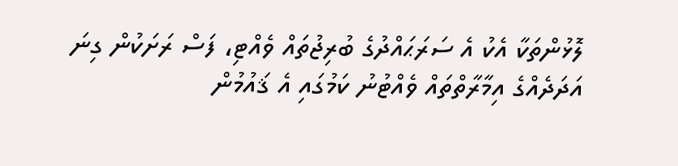ލޮޅުންތަކާ އެކު އެ ސަރަޙައްދުގެ ބުރިޖުތައް ވެއްޓި، ފަސް ރަށަކުން ގިނަ އަދަދެއްގެ އިމާރާތްތައް ވެއްޓުނު ކަމުގައި އެ ޤައުމުން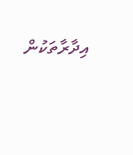އިދާރާތަކުން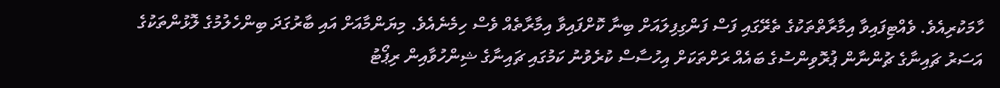ހާމަކުރިއެވެ. ވެއްޓިފައިވާ އިމާރާތްތަކުގެ ތެރޭގައި ފަސް ފަންގިފިލައަށް ބިނާ ކޮށްފައިވާ އިމާރާތެއް ވެސް ހިމެނެއެވެ. މިޔަންމާއަށް އައި ބާރުގަދަ ބިންހެލުމުގެ ލޮޅުންތަކުގެ އަސަރު ޗައިނާގެ ޗުންނާން ޕުރޮވިންސުގެ ބައެއް ރަށްތަކަށް އިހުސާސް ކުރެވުނު ކަމުގައި ޗައިނާގެ ޝިންހުވާއިން ރިޕޯޓު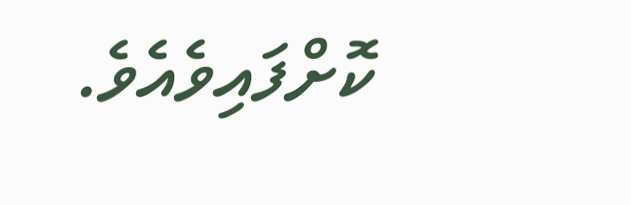ކޮށްފައިވެއެވެ.